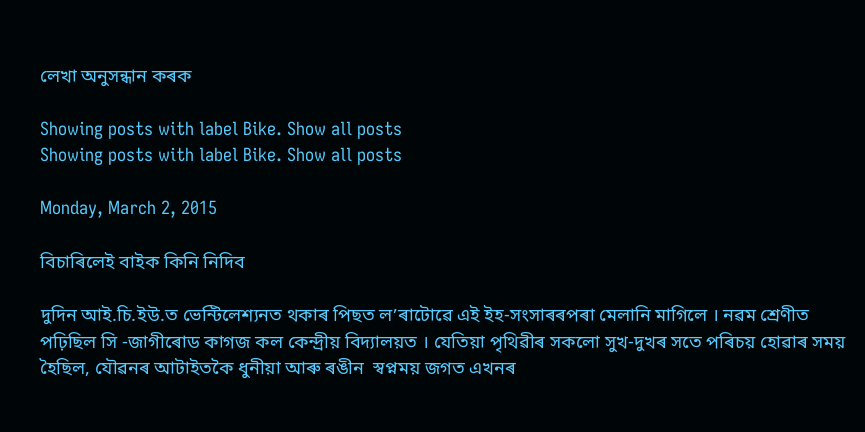লেখা অনুসন্ধান কৰক

Showing posts with label Bike. Show all posts
Showing posts with label Bike. Show all posts

Monday, March 2, 2015

বিচাৰিলেই বাইক কিনি নিদিব

দুদিন আই.চি.ইউ.ত ভেন্টিলেশ্যনত থকাৰ পিছত ল’ৰাটো‌ৱে এই ইহ-সংসাৰৰপৰা মেলানি মাগিলে । ন‌ৱম শ্ৰেণীত পঢ়িছিল সি -জাগীৰোড কাগজ কল কেন্দ্ৰীয় বিদ্যালয়ত । যেতিয়া পৃথি‌ৱীৰ সকলো সুখ-দুখৰ সতে পৰিচয় হো‌ৱাৰ সময় হৈছিল, যৌ‌ৱনৰ আটাইতকৈ ধুনীয়া আৰু ৰঙীন  স্বপ্নময় জগত এখনৰ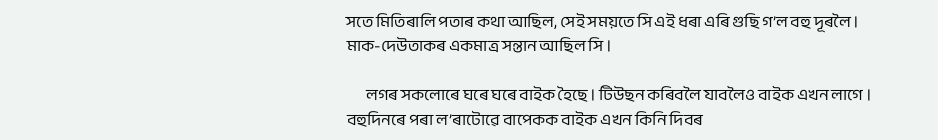সতে মিতিৰালি পতাৰ কথা আছিল, সেই সময়তে সি এই ধৰা এৰি গুছি গ’ল বহু দূৰলৈ । মাক-দেউতাকৰ একমাত্ৰ সন্তান আছিল সি ।

       লগৰ সকলোৰে ঘৰে ঘৰে বাইক হৈছে । টিউছন কৰিবলৈ যাবলৈও বাইক এখন লাগে । বহুদিনৰে পৰা ল’ৰাটো‌ৱে বাপেকক বাইক এখন কিনি দিবৰ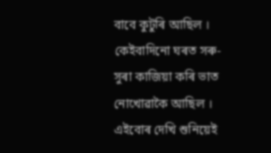বাবে কুটুৰি আছিল । কেইবাদিনো ঘৰত সৰু-সুৰা কাজিয়া কৰি ভাত নোখো‌ৱাকৈ আছিল । এইবোৰ দেখি শুনিয়েই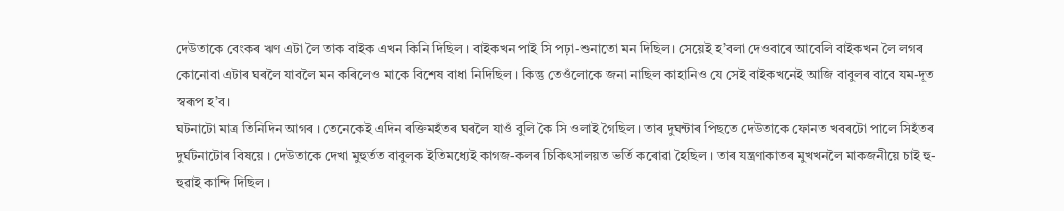দেউতাকে বেংকৰ ঋণ এটা লৈ তাক বাইক এখন কিনি দিছিল । বাইকখন পাই সি পঢ়া-শুনাতো মন দিছিল। সেয়েই হ’বলা দেওবাৰে আবেলি বাইকখন লৈ লগৰ কোনোবা এটাৰ ঘৰলৈ যাবলৈ মন কৰিলেও মাকে বিশেষ বাধা নিদিছিল । কিন্তু তেওঁলোকে জনা নাছিল কাহানিও যে সেই বাইকখনেই আজি বাবুলৰ বাবে যম-দূত স্বৰূপ হ’ব।
ঘটনাটো মাত্ৰ তিনিদিন আগৰ । তেনেকেই এদিন ৰক্তিমহঁতৰ ঘৰলৈ যাওঁ বুলি কৈ সি ওলাই গৈছিল । তাৰ দুঘন্টাৰ পিছতে দেউতাকে ফোনত খবৰটো পালে সিহঁতৰ দুৰ্ঘটনাটোৰ বিষয়ে । দেউতাকে দেখা মুহুৰ্তত বাবুলক ইতিমধ্যেই কাগজ-কলৰ চিকিৎসালয়ত ভৰ্তি কৰো‌ৱা হৈছিল । তাৰ যন্ত্ৰণাকাতৰ মুখখনলৈ মাকজনীয়ে চাই হু-হু‌ৱাই কান্দি দিছিল ।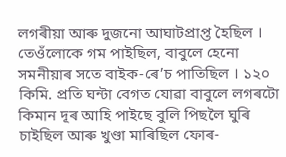লগৰীয়া আৰু দুজনো আঘাটপ্ৰাপ্ত হৈছিল ।
তেওঁলোকে গম পাইছিল, বাবুলে হেনো সমনীয়াৰ সতে বাইক-ৰে’চ পাতিছিল । ১২০ কিমি. প্ৰতি ঘন্টা বেগত যো‌ৱা বাবুলে লগৰটো কিমান দূৰ আহি পাইছে বুলি পিছলৈ ঘুৰি চাইছিল আৰু খুণ্ডা মাৰিছিল ফোৰ-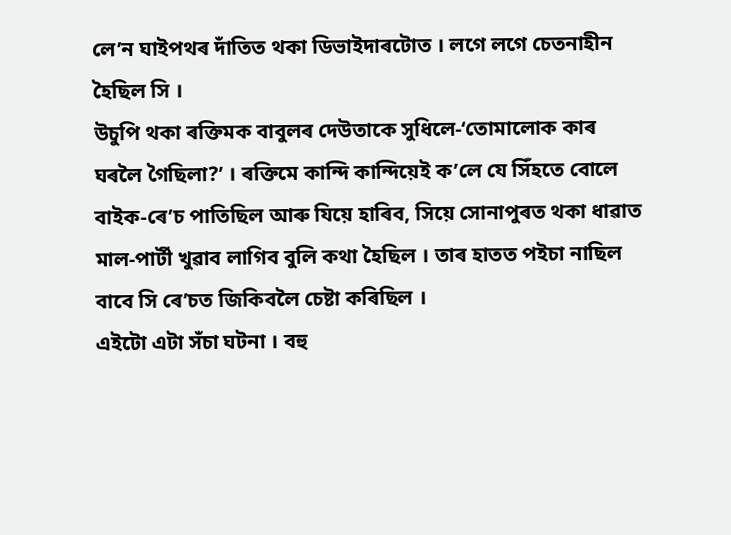লে’ন ঘাইপথৰ দাঁতিত থকা ডিভাইদাৰটোত । লগে লগে চেতনাহীন হৈছিল সি ।
উচুপি থকা ৰক্তিমক বাবুলৰ দেউতাকে সুধিলে-‘তোমালোক কাৰ ঘৰলৈ গৈছিলা?’ । ৰক্তিমে কান্দি কান্দিয়েই ক’লে যে সিঁহতে বোলে বাইক-ৰে’চ পাতিছিল আৰু যিয়ে হাৰিব, সিয়ে সোনাপুৰত থকা ধা‌ৱাত মাল-পাৰ্টী খু‌ৱাব লাগিব বুলি কথা হৈছিল । তাৰ হাতত পইচা নাছিল বাবে সি ৰে’চত জিকিবলৈ চেষ্টা কৰিছিল ।
এইটো এটা সঁচা ঘটনা । বহু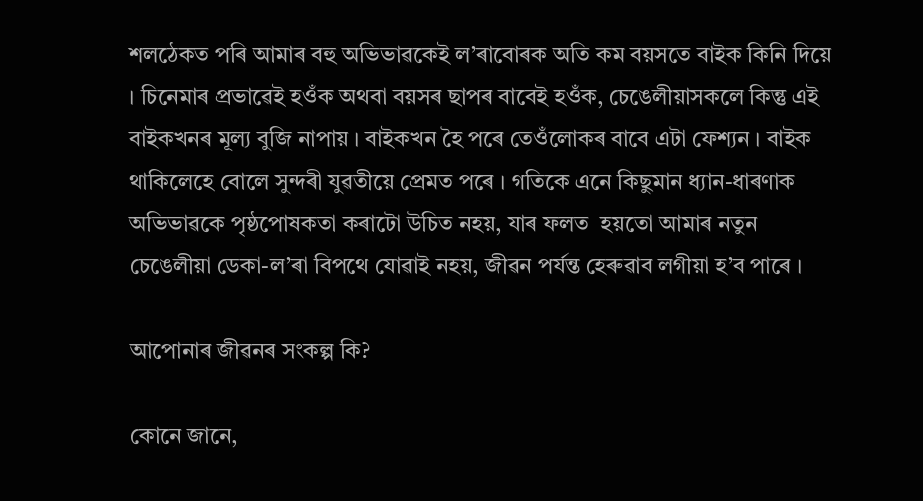শলঠেকত পৰি আমাৰ বহু অভিভা‌ৱকেই ল’ৰাবোৰক অতি কম বয়সতে বাইক কিনি দিয়ে । চিনেমাৰ প্ৰভা‌ৱেই হওঁক অথবা বয়সৰ ছাপৰ বাবেই হওঁক, চেঙেলীয়াসকলে কিন্তু এই বাইকখনৰ মূল্য বুজি নাপায় । বাইকখন হৈ পৰে তেওঁলোকৰ বাবে এটা ফেশ্যন । বাইক থাকিলেহে বোলে সুন্দৰী যু‌ৱতীয়ে প্ৰেমত পৰে । গতিকে এনে কিছুমান ধ্যান-ধাৰণাক অভিভা‌ৱকে পৃষ্ঠপোষকতা কৰাটো উচিত নহয়, যাৰ ফলত  হয়তো আমাৰ নতুন চেঙেলীয়া ডেকা-ল’ৰা বিপথে যো‌ৱাই নহয়, জী‌ৱন পৰ্যন্ত হেৰু‌ৱাব লগীয়া হ’ব পাৰে ।

আপোনাৰ জী‌ৱনৰ সংকল্প কি?

কোনে জানে,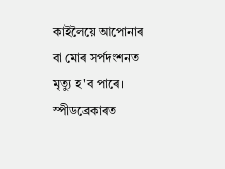কাইলৈয়ে আপোনাৰ বা মোৰ সৰ্পদংশনত মৃত্যু হ'ব পাৰে। স্পীডব্ৰেকাৰত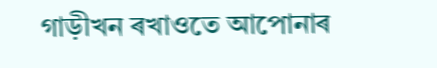গাড়ীখন ৰখাওতে আপোনাৰ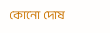কোনো দোষ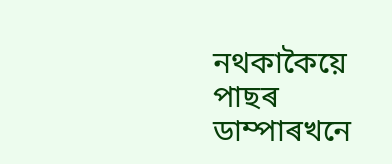নথকাকৈয়ে পাছৰ ডাম্পাৰখনে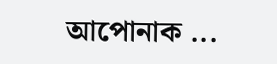আপোনাক ...